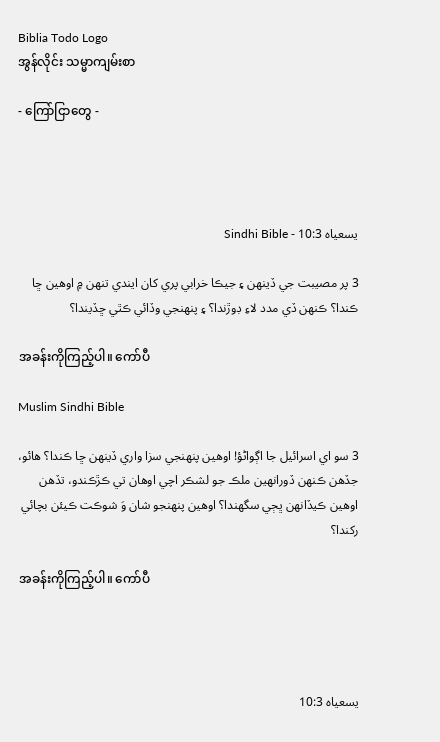Biblia Todo Logo
အွန်လိုင်း သမ္မာကျမ်းစာ

- ကြော်ငြာတွေ -




يسعياہ 10:3 - Sindhi Bible

3 پر مصيبت جي ڏينهن ۽ جيڪا خرابي پري کان ايندي تنهن ۾ اوهين ڇا ڪندا؟ ڪنهن ڏي مدد لاءِ ڊوڙندا؟ ۽ پنهنجي وڏائي ڪٿي ڇڏيندا؟

အခန်းကိုကြည့်ပါ။ ကော်ပီ

Muslim Sindhi Bible

3 سو اي اسرائيل جا اڳواڻؤ! اوهين پنهنجي سزا واري ڏينهن ڇا ڪندا؟ هائو، جڏهن ڪنهن ڏورانهين ملڪ جو لشڪر اچي اوهان تي ڪڙڪندو، تڏهن اوهين ڪيڏانهن ڀڄي سگھندا؟ اوهين پنهنجو شان وَ شوڪت ڪيئن بچائي رکندا؟

အခန်းကိုကြည့်ပါ။ ကော်ပီ




يسعياہ 10:3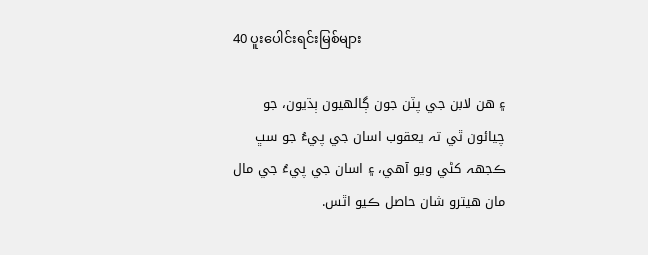40 ပူးပေါင်းရင်းမြစ်များ

۽ هن لابن جي پٽن جون ڳالهيون ٻڌيون، جو چيائون ٿي تہ يعقوب اسان جي پيءُ جو سڀ ڪجهہ کڻي ويو آهي، ۽ اسان جي پيءُ جي مال مان هيترو شان حاصل ڪيو اٿس.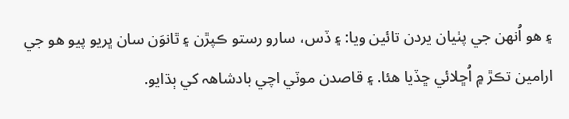۽ هو اُنهن جي پٺيان يردن تائين ويا: ۽ ڏس، سارو رستو ڪپڙن ۽ ٿانوَن سان ڀريو پيو هو جي ارامين تڪڙ ۾ اُڇلائي ڇڏيا هئا. ۽ قاصدن موٽي اچي بادشاهہ کي ٻڌايو.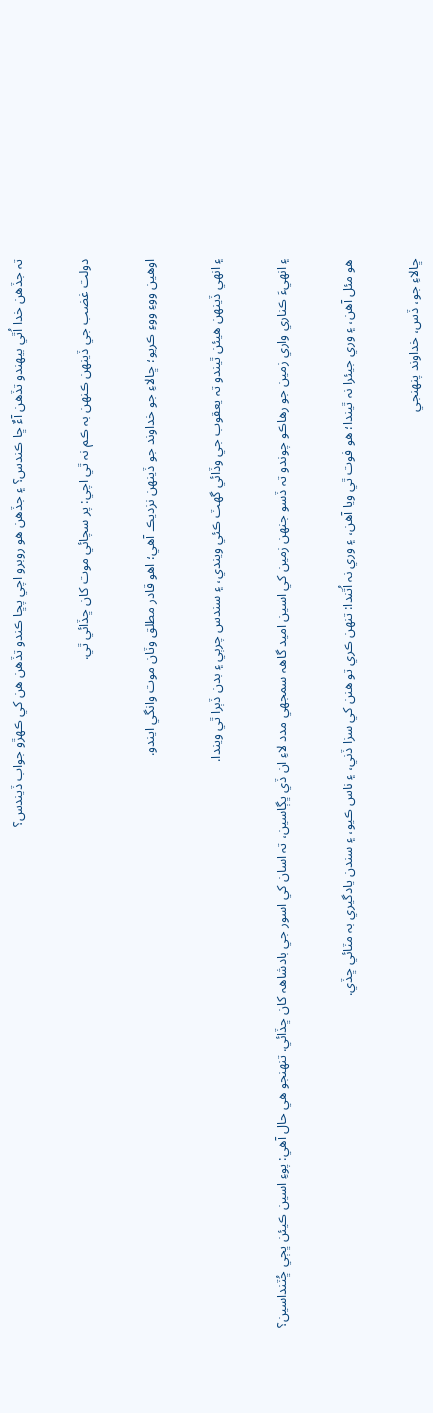تہ جڏهن خدا اُٿي بيهندو تڏهن آءٌ ڇا ڪندس؟ ۽ جڏهن هو روبرو اچي پڇا ڪندو تڏهن هن کي ڪهڙو جواب ڏيندس؟


دولت غضب جي ڏينهن ڪنهن بہ ڪم نہ ٿي اچي: پر سچائي موت کان ڇڏائي ٿي.


اوهين ووءِ ووءِ ڪريو؛ ڇالاءِ جو خداوند جو ڏينهن نزديڪ آهي؛ اهو قادر مطلق وٽان موت وانگي ايندو.


۽ انهي ڏينهن هيئن ٿيندو تہ يعقوب جي وڏائي گهٽ ڪئي ويندي، ۽ سندس چرٻي ۽ بدن ڏٻرا ٿي ويندا.


۽ انهيءَ ڪناري واري زمين جو رهاڪو چوندو تہ ڏسو جنهن زمين کي اسين اميد گاهہ سمجهي مدد لاءِ ان ڏي ڀڳاسين، تہ اسان کي اسور جي بادشاهہ کان ڇڏائي. تنهنجو هي حال آهي: پوءِ اسين ڪيئن ڀڄي ڇُٽنداسين؟


هو مئل آهن، ۽ وري جيئرا نہ ٿيندا؛ هو فوت ٿي ويا آهن، ۽ وري نہ اُٿندا: تنهن ڪري تو هنن کي سزا ڏني، ۽ ناس ڪيو، ۽ سندن يادگيري بہ مٽائي ڇڏي.


ڇالاءِ جو، ڏس، خداوند پنهنجي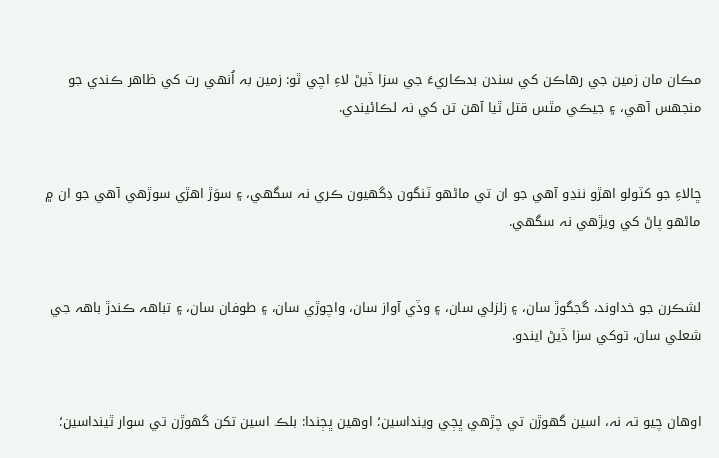مڪان مان زمين جي رهاڪن کي سندن بدڪاريءَ جي سزا ڏيڻ لاءِ اچي ٿو: زمين بہ اُنهي رت کي ظاهر ڪندي جو منجهس آهي، ۽ جيڪي مٿس قتل ٿيا آهن تن کي نہ لڪائيندي.


ڇالاءِ جو کٽولو اهڙو ننڍو آهي جو ان تي ماڻهو ٽنگون ڊگهيون ڪري نہ سگهي، ۽ سوَڙ اهڙي سوڙهي آهي جو ان ۾ ماڻهو پاڻ کي ويڙهي نہ سگهي.


لشڪرن جو خداوند، گجگوڙ سان، ۽ زلزلي سان، ۽ وڏي آواز سان، واچوڙي سان، ۽ طوفان سان، ۽ تباهہ ڪندڙ باهہ جي شعلي سان، توکي سزا ڏيڻ ايندو.


اوهان چيو تہ نہ، اسين گهوڙن تي چڙهي ڀڄي وينداسين؛ اوهين ڀڄندا: بلڪ اسين تکن گهوڙن تي سوار ٿينداسين؛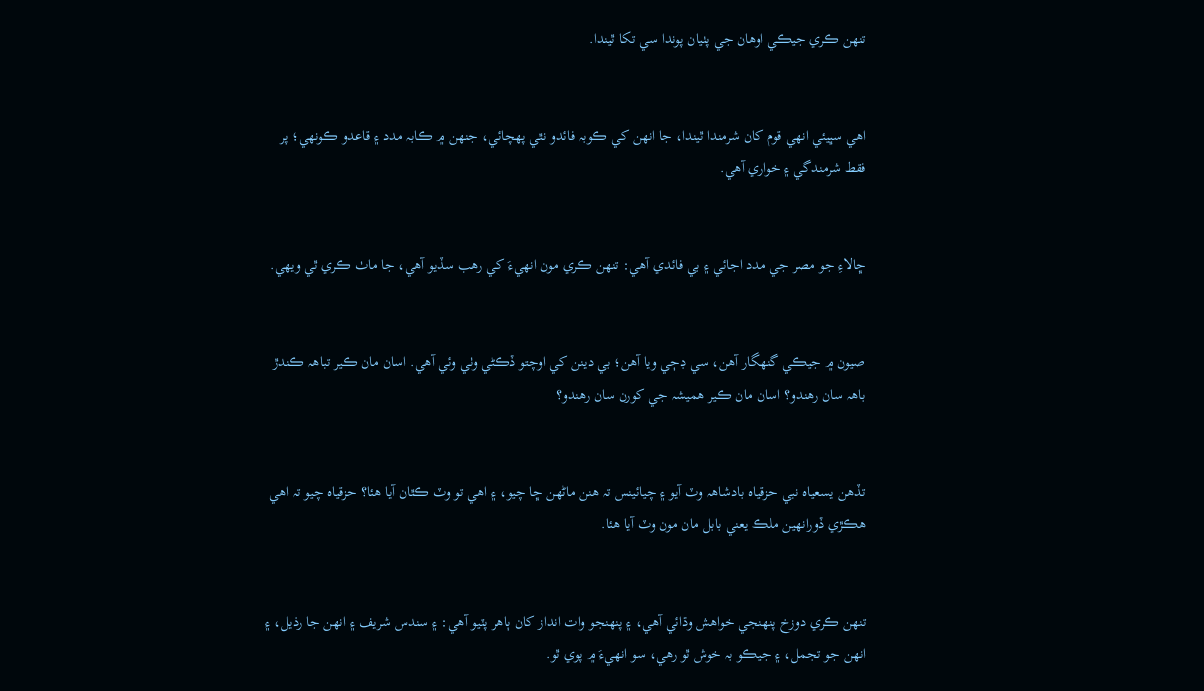تنهن ڪري جيڪي اوهان جي پٺيان پوندا سي تکا ٿيندا.


اهي سڀيئي انهي قوم کان شرمندا ٿيندا، جا انهن کي ڪوبہ فائدو نٿي پهچائي، جنهن ۾ ڪابہ مدد ۽ قاعدو ڪونهي؛ پر فقط شرمندگي ۽ خواري آهي.


ڇالاءِ جو مصر جي مدد اجائي ۽ بي فائدي آهي: تنهن ڪري مون انهيءَ کي رهب سڏيو آهي، جا ماٺ ڪري ٿي ويهي.


صيون ۾ جيڪي گنهگار آهن، سي ڊڄي ويا آهن؛ بي دينن کي اوچتو ڏڪڻي وٺي وئي آهي. اسان مان ڪير تباهہ ڪندڙ باهہ سان رهندو؟ اسان مان ڪير هميشہ جي کورن سان رهندو؟


تڏهن يسعياہ نبي حزقياہ بادشاهہ وٽ آيو ۽ چيائينس تہ هنن ماڻهن ڇا چيو، ۽ اهي تو وٽ ڪٿان آيا هئا؟ حزقياہ چيو تہ اهي هڪڙي ڏورانهين ملڪ يعني بابل مان مون وٽ آيا هئا.


تنهن ڪري دوزخ پنهنجي خواهش وڌائي آهي، ۽ پنهنجو وات انداز کان ٻاهر پٽيو آهي: ۽ سندس شريف ۽ انهن جا رذيل، ۽ انهن جو تجمل، ۽ جيڪو بہ خوش ٿو رهي، سو انهيءَ ۾ پوي ٿو.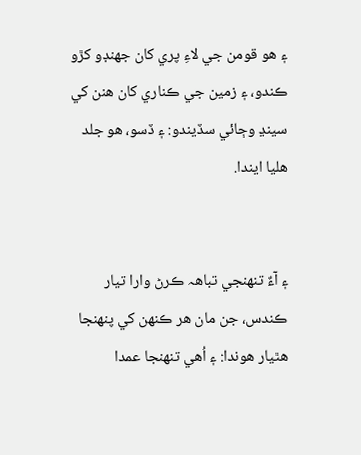۽ هو قومن جي لاءِ پري کان جهنڊو کڙو ڪندو، ۽ زمين جي ڪناري کان هنن کي سينڍ وڄائي سڏيندو: ۽ ڏسو، هو جلد هليا ايندا.


۽ آءٌ تنهنجي تباهہ ڪرڻ وارا تيار ڪندس، جن مان هر ڪنهن کي پنهنجا هٿيار هوندا: ۽ اُهي تنهنجا عمدا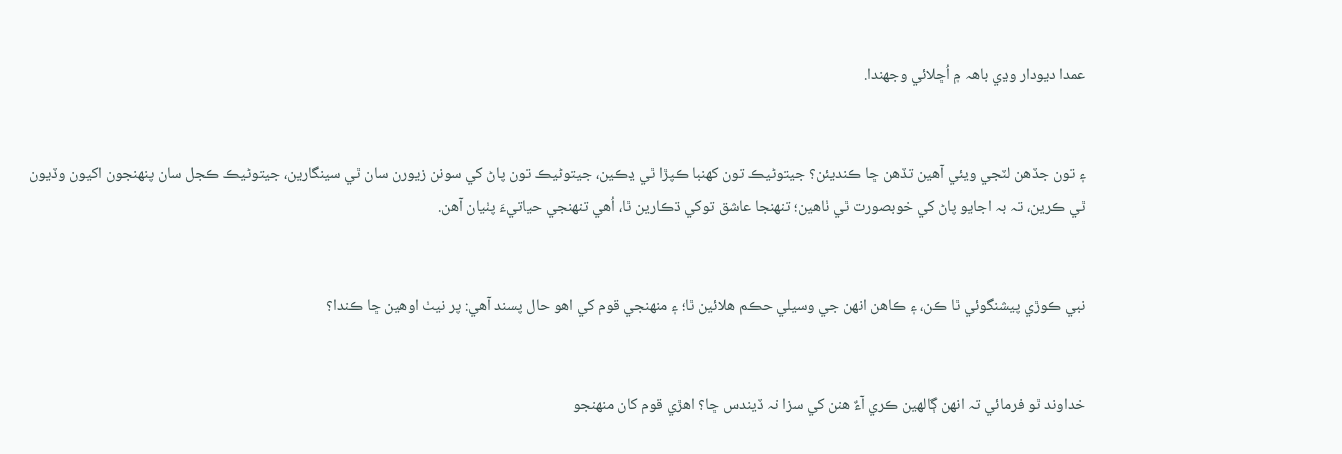عمدا ديودار وڍي باهہ ۾ اُڇلائي وجهندا.


۽ تون جڏهن لٽجي ويئي آهين تڏهن ڇا ڪنديئن؟ جيتوڻيڪ تون کهنبا ڪپڙا ٿي ڍڪين، جيتوڻيڪ تون پاڻ کي سونن زيورن سان ٿي سينگارين، جيتوڻيڪ ڪجل سان پنهنجون اکيون وڏيون ٿي ڪرين، تہ بہ اجايو پاڻ کي خوبصورت ٿي ٺاهين؛ تنهنجا عاشق توکي ڌڪارين ٿا، اُهي تنهنجي حياتيءَ پٺيان آهن.


نبي ڪوڙي پيشنگوئي ٿا ڪن، ۽ ڪاهن انهن جي وسيلي حڪم هلائين ٿا؛ ۽ منهنجي قوم کي اهو حال پسند آهي: پر نيٺ اوهين ڇا ڪندا؟


خداوند ٿو فرمائي تہ انهن ڳالهين ڪري آءٌ هنن کي سزا نہ ڏيندس ڇا؟ اهڙي قوم کان منهنجو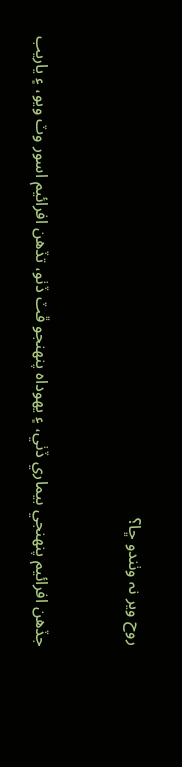روح وير نہ وٺندو ڇا؟


جڏهن افرائيم پنهنجي بيماري ڏٺي، ۽ يهوداہ پنهنجو ڦٽ ڏٺو، تڏهن افرائيم اسور وٽ ويو، ۽ ياريب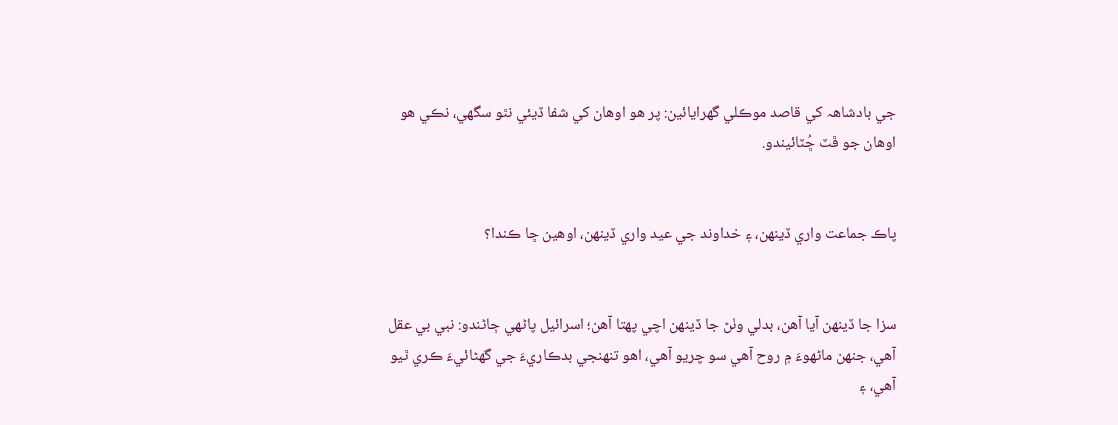جي بادشاهہ کي قاصد موڪلي گهرايائين: پر هو اوهان کي شفا ڏيئي نٿو سگهي، نڪي هو اوهان جو ڦٽ ڇُٽائيندو.


پاڪ جماعت واري ڏينهن، ۽ خداوند جي عيد واري ڏينهن، اوهين ڇا ڪندا؟


سزا جا ڏينهن آيا آهن، بدلي وٺڻ جا ڏينهن اچي پهتا آهن؛ اسرائيل پاڻهي ڄاڻندو: نبي بي عقل آهي، جنهن ماڻهوءَ ۾ روح آهي سو چريو آهي، اهو تنهنجي بدڪاريءَ جي گهڻائيءَ ڪري ٿيو آهي، ۽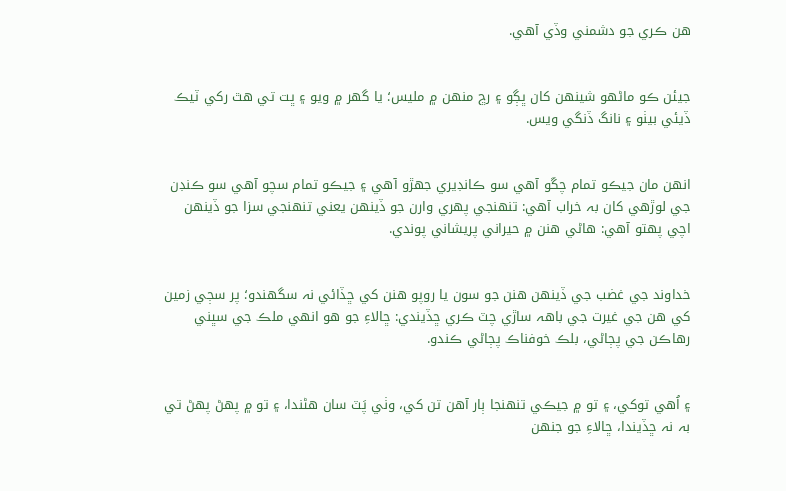هن ڪري جو دشمني وڏي آهي.


جيئن ڪو ماڻهو شينهن کان ڀڳو ۽ رڇ منهن ۾ مليس؛ يا گهر ۾ ويو ۽ ڀت تي هٿ رکي ٽيڪ ڏيئي بيٺو ۽ نانگ ڏنگي ويس.


انهن مان جيڪو تمام چڱو آهي سو ڪانڊيري جهڙو آهي ۽ جيڪو تمام سچو آهي سو ڪنڊن جي لوڙهي کان بہ خراب آهي: تنهنجي پهري وارن جو ڏينهن يعني تنهنجي سزا جو ڏينهن اچي پهتو آهي: هاڻي هنن ۾ حيراني پريشاني پوندي.


خداوند جي غضب جي ڏينهن هنن جو سون يا روپو هنن کي ڇڏائي نہ سگهندو؛ پر سڄي زمين کي هن جي غيرت جي باهہ ساڙي چٽ ڪري ڇڏيندي: ڇالاءِ جو هو انهي ملڪ جي سڀني رهاڪن جي پڄاڻي، بلڪ خوفناڪ پڄاڻي ڪندو.


۽ اُهي توکي، ۽ تو ۾ جيڪي تنهنجا ٻار آهن تن کي، وٺي پَٽ سان هڻندا، ۽ تو ۾ پهڻ پهڻ تي بہ نہ ڇڏيندا، ڇالاءِ جو جنهن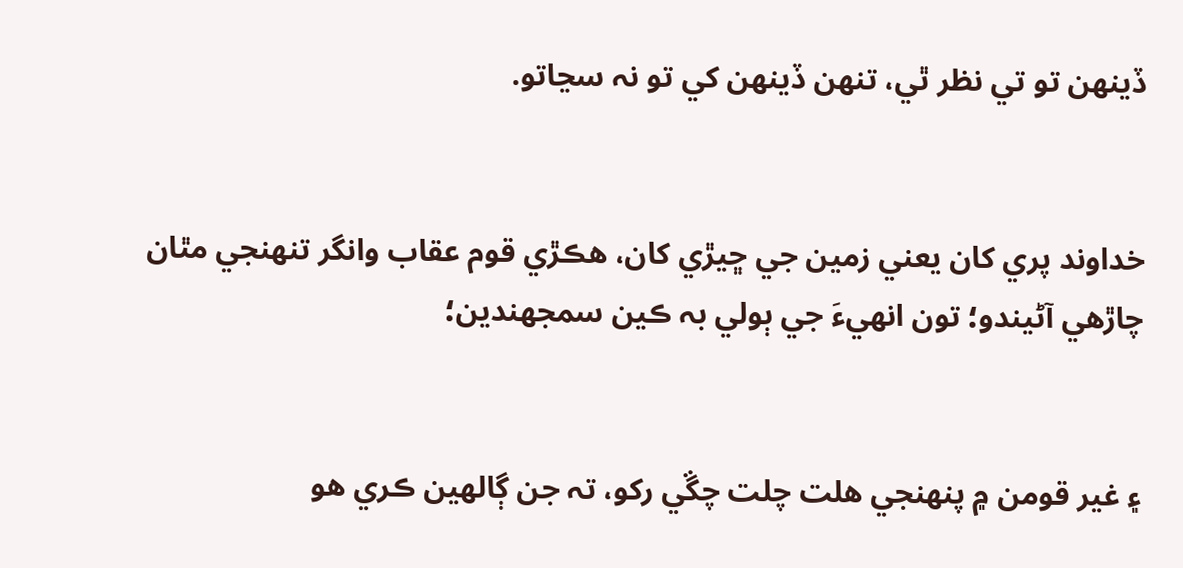ڏينهن تو تي نظر ٿي، تنهن ڏينهن کي تو نہ سڃاتو.


خداوند پري کان يعني زمين جي ڇيڙي کان، هڪڙي قوم عقاب وانگر تنهنجي مٿان چاڙهي آڻيندو؛ تون انهيءَ جي ٻولي بہ ڪين سمجهندين؛


۽ غير قومن ۾ پنهنجي هلت چلت چڱي رکو، تہ جن ڳالهين ڪري هو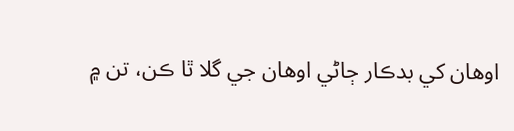اوهان کي بدڪار ڄاڻي اوهان جي گلا ٿا ڪن، تن ۾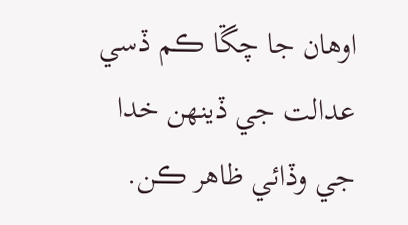اوهان جا چڱا ڪم ڏسي عدالت جي ڏينهن خدا جي وڏائي ظاهر ڪن.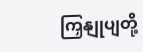ကြှနျုပျတို့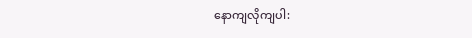နောကျလိုကျပါ: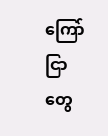ကြော်ငြာတွေ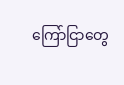ကြော်ငြာတွေ